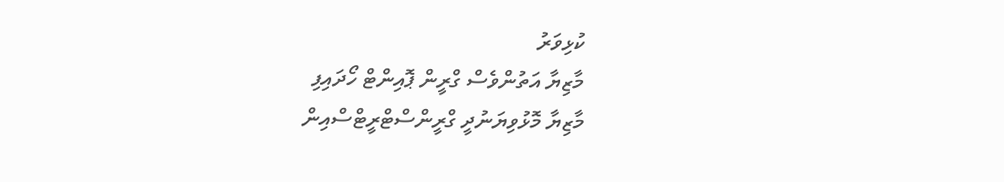ކުޅިވަރު
މާޒިޔާ އަތުންވެސް ގްރީން ޕޮއިންޓް ހޯދައިފި
މާޒިޔާ މޮޅުވިޔަނުދީ ގްރީންސްޓްރީޓްސްއިން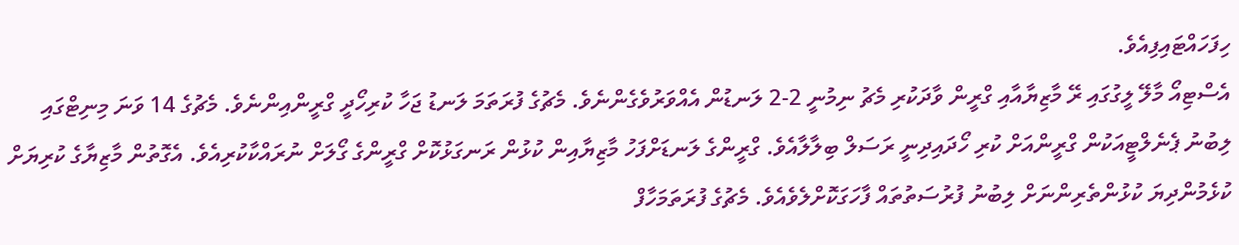ހިފަހައްޓައިފިއެވެ.
އެސްޓިއޯ މާލޭ ލީގުގައި ރޭ މާޒިޔާއާއި ގްރީން ވާދަކުރި މެޗު ނިމުނީ 2-2 ލަނޑުން އެއްވަރުވެގެންނެވެ. މެޗުގެ ފުރަތަމަ ލަނޑު ޖަހާ ކުރިހޯދީ ގްރީންއިންނެވެ. މެޗުގެ 14 ވަނަ މިނިޓްގައި ލިބުނު ޕެނެލްޓީއަކުން ގްރީންއަށް ކުރި ހޯދައިދިނީ ރަސަލް ބިލާލާއެވެ. ގްރީންގެ ލަނޑަށްފަހު މާޒިޔާއިން ކުޅުން ރަނގަޅުކޮށް ގްރީންގެ ގޯލަށް ނުރައްކާކުރިއެވެ. އެގޮތުން މާޒިޔާގެ ކުރިޔަށް ކުޅެމުންދިޔަ ކުޅުންތެރިންނަށް ލިބުނު ފުރުސަތުތައް ފާހަގަކޮށްލެވެއެވެ. މެޗުގެ ފުރަތަމަހާފް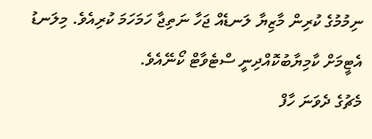ނިމުމުގެ ކުރިން މާޒިޔާ ލަނޑެއް ޖަހާ ނަތިޖާ ހަމަހަމަ ކުރިއެވެ. މިލަނޑު އެޓީމަށް ކާމިޔާބުކޮއްދިނީ ސްޓެވާޓް ކޯނޭއެވެ.
މެޗުގެ ދެވަނަ ހާފް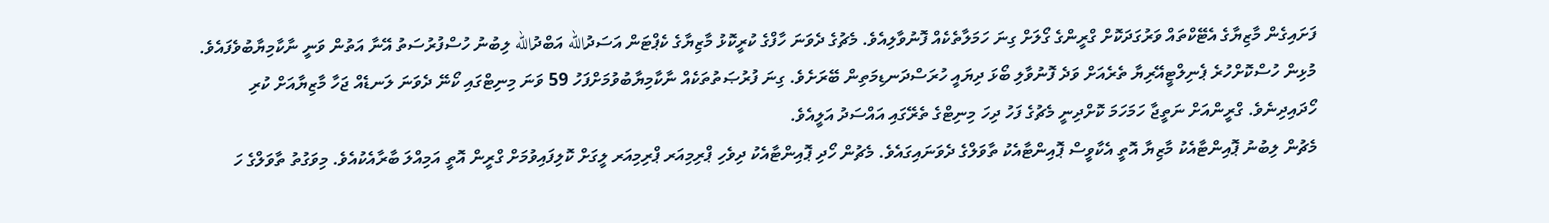ފަށައިގެން މާޒިޔާގެ އެޓޭކްތައް ވަރުގަދަކޮށް ގްރީންގެ ގޯލަށް ގިނަ ހަމަލާތެކެއް ފޮނުވާލިއެވެ. މެޗުގެ ދެވަނަ ހާފްގެ ކުރީކޮޅު މާޒިޔާގެ ކެޕްޓަން އަސަދުالله އަބްދުالله ލިބުނު ހުސްފުރުސަތު އޭނާ އަތުން ވަނީ ނާކާމިޔާބުވެފައެވެ. މުޅިން ހުސްކޮށްހުރެ ޕެނިލްޓީއޭރިޔާ ތެރެއަށް ވަދެ ފޮނުވާލި ބޯޅަ ދިޔައީ ހުރަސްދަނޑިމަތިން ބޭރަށެވެ. ގިނަ ފުރުޞަތުތަކެއް ނާކާމިޔާބުވުމަށްފަހު 59 ވަނަ މިނިޓްގައި ކޯނޭ ދެވަނަ ލަނޑެއް ޖަހާ މާޒިޔާއަށް ކުރި ހޯދައިދިނެވެ. ގްރީންއަށް ނަތީޖާ ހަމަހަމަ ކޮށްދިނީ މެޗުގެ ފަހު ދިހަ މިނިޓްގެ ތެރޭގައި އައްސަދު އަލީއެވެ.
މެޗުން ލިބުނު ޕޮއިންޓާއެކު މާޒިޔާ އޮތީ އެކާވީސް ޕޮއިންޓާއެކު ތާވަލްގެ ދެވަނައިގައެވެ. މެޗުން ހޯދި ޕޮއިންޓާއެކު ދިވެހި ޕްރިމިއަރ ޕްރިމިއަރ ލީގަށް ކޮލިފައިވުމަށް ގްރީން އޮތީ އަމިއްލަ ބާރާއެކުއެވެ. މިވަގުތު ތާވަލްގެ ހަ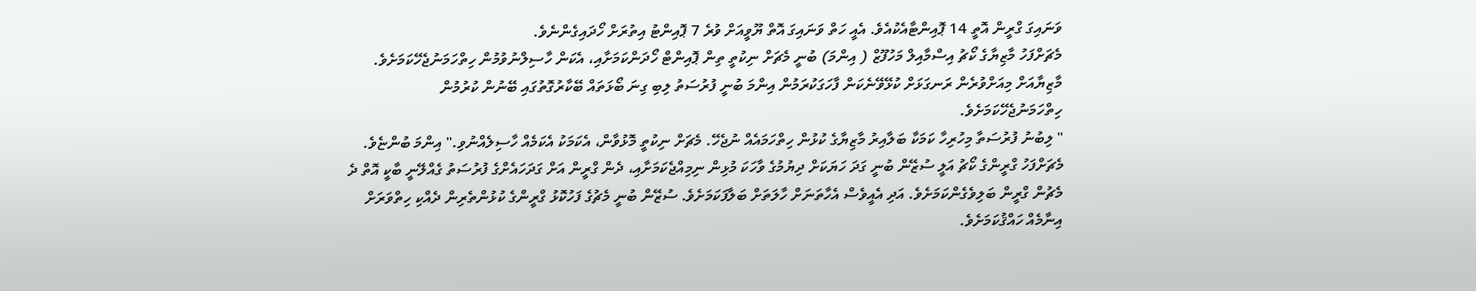ވަނައިގަ ގްރީން އޮތީ 14 ޕޮއިންޓާއެކުއެވެ. އެއީ ހަތް ވަނައިގަ އޮތް ޔޫވީއަށް ވުރެ 7 ޕޮއިންޓު އިތުރަށް ހޯދައިގެންނެވެ.
މެޗަށްފަހު މާޒިޔާގެ ކޯޗު އިސްމާއިލް މަހުފޫޒް ( އިންމަ) ބުނީ މެޗަށް ނިކުތީ ތިން ޕޮއިންޓް ހޯދަންކަމަށާއި، އެކަން ހާސިލްނުވުމުން ހިތްހަމަނުޖެހޭކަމަށެވެ. މާޒިޔާއަށް މިއަށްވުރެން ރަނގަޅަށް ކުޅޭވޭނެކަން ފާހަގަކުރަމުން އިންމަ ބުނީ ފުރުސަތު ލިބި ގިނަ ބޯޅަތައް ބޭކާރުގޮތުގައި ބޭނުން ކުރުމުން ހިތްހަމަނުޖެހޭކަމަށެވެ.
" ލިބުނު ފުރުސަތާ މިހުރިހާ ކަމަކާ ބަލާއިރު މާޒިޔާގެ ކުޅުން ހިތްހަމައެއް ނުޖެހޭ. މެޗަށް ނިކުތީ މޮޅުވާން، އެކަމަކު އެކަމެއް ހާސިލެއްނުވި." އިންމަ ބުންޏެވެ.
މެޗަށްފަހު ގްރީންގެ ކޯޗު އަލީ ސުޒޭން ބުނީ ގަދަ ހަޔަކަށް ދިޔުމުގެ ވާހަކަ މުޅިން ނިމިއްޖެކަމަށާއި، ދެން ގްރީން އަށް ގަދަހައެށްގެ ފުރުސަތު ގެއްލޭނީ ބާކީ އޮތް ދެ މެޗުން ގްރީން ބަލިވެގެންކަމަށެވެ. އަދި އެއީވެސް އެހާތަނަށް ހާލަތަށް ބަލާފަކަމަށެވެ. ސުޒޭން ބުނީ މެޗުގެ ފަހުކޮޅު ގްރީންގެ ކުޅުންތެރިން ދެއްކި ހިތްވަރަށް އިނާމެއް ހައްޤުކަމަށެވެ.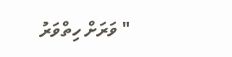" ވަރަށް ހިތްވަރު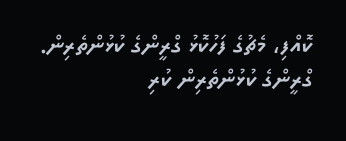ކޮއްފި، މެޗުގެ ފަހުކޮޅު ގްރީންގެ ކުޅުންތެރިން. ގްރީންގެ ކުޅުންތެރިން ކުރި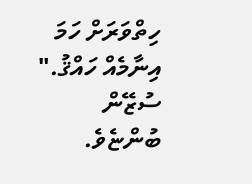ހިތްވަރަށް ހަމަ އިނާމެއް ހައްޤު." ސުޒޭން ބުންޏެވެ.